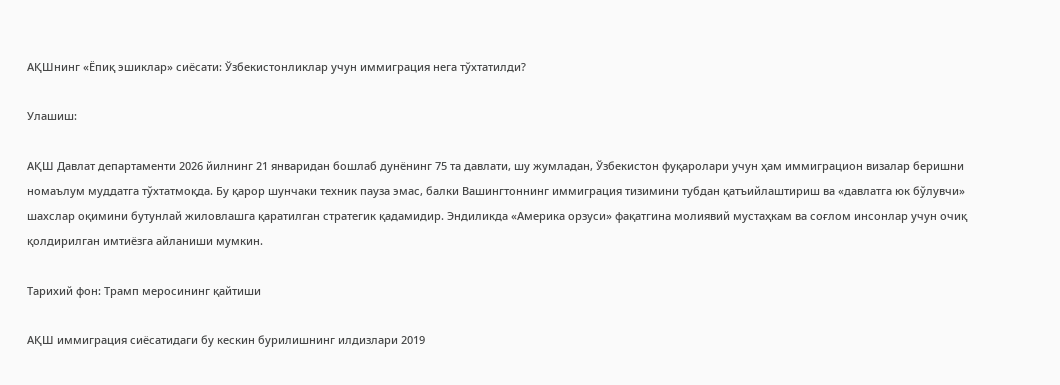АҚШнинг «Ёпиқ эшиклар» сиёсати: Ўзбекистонликлар учун иммиграция нега тўхтатилди?

Улашиш:

АҚШ Давлат департаменти 2026 йилнинг 21 январидан бошлаб дунёнинг 75 та давлати, шу жумладан, Ўзбекистон фуқаролари учун ҳам иммиграцион визалар беришни номаълум муддатга тўхтатмоқда. Бу қарор шунчаки техник пауза эмас, балки Вашингтоннинг иммиграция тизимини тубдан қатъийлаштириш ва «давлатга юк бўлувчи» шахслар оқимини бутунлай жиловлашга қаратилган стратегик қадамидир. Эндиликда «Америка орзуси» фақатгина молиявий мустаҳкам ва соғлом инсонлар учун очиқ қолдирилган имтиёзга айланиши мумкин.

Тарихий фон: Трамп меросининг қайтиши

АҚШ иммиграция сиёсатидаги бу кескин бурилишнинг илдизлари 2019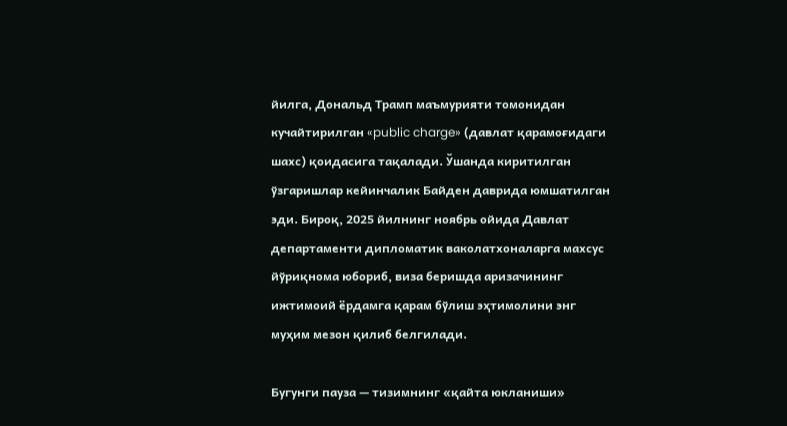йилга, Дональд Трамп маъмурияти томонидан кучайтирилган «public charge» (давлат қарамоғидаги шахс) қоидасига тақалади. Ўшанда киритилган ўзгаришлар кейинчалик Байден даврида юмшатилган эди. Бироқ, 2025 йилнинг ноябрь ойида Давлат департаменти дипломатик ваколатхоналарга махсус йўриқнома юбориб, виза беришда аризачининг ижтимоий ёрдамга қарам бўлиш эҳтимолини энг муҳим мезон қилиб белгилади.

Бугунги пауза — тизимнинг «қайта юкланиши»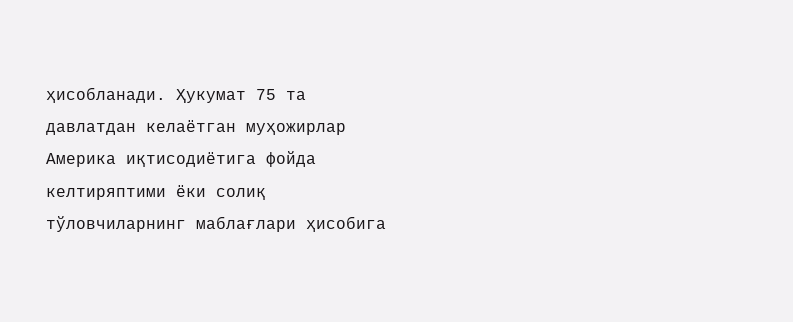ҳисобланади. Ҳукумат 75 та давлатдан келаётган муҳожирлар Америка иқтисодиётига фойда келтиряптими ёки солиқ тўловчиларнинг маблағлари ҳисобига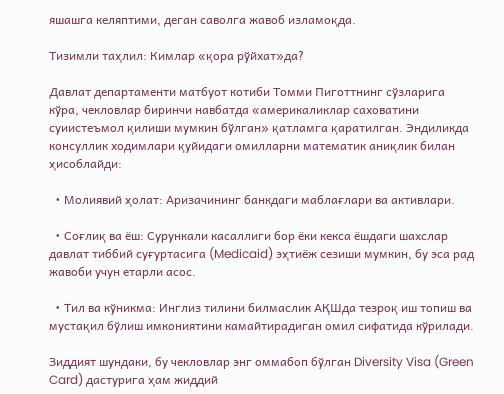яшашга келяптими, деган саволга жавоб изламоқда.

Тизимли таҳлил: Кимлар «қора рўйхат»да?

Давлат департаменти матбуот котиби Томми Пиготтнинг сўзларига кўра, чекловлар биринчи навбатда «америкаликлар саховатини суиистеъмол қилиши мумкин бўлган» қатламга қаратилган. Эндиликда консуллик ходимлари қуйидаги омилларни математик аниқлик билан ҳисоблайди:

  • Молиявий ҳолат: Аризачининг банкдаги маблағлари ва активлари.

  • Соғлиқ ва ёш: Сурункали касаллиги бор ёки кекса ёшдаги шахслар давлат тиббий суғуртасига (Medicaid) эҳтиёж сезиши мумкин, бу эса рад жавоби учун етарли асос.

  • Тил ва кўникма: Инглиз тилини билмаслик АҚШда тезроқ иш топиш ва мустақил бўлиш имкониятини камайтирадиган омил сифатида кўрилади.

Зиддият шундаки, бу чекловлар энг оммабоп бўлган Diversity Visa (Green Card) дастурига ҳам жиддий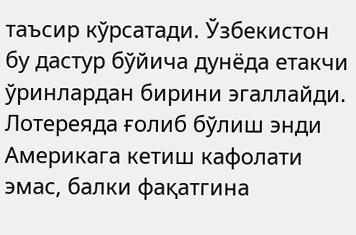таъсир кўрсатади. Ўзбекистон бу дастур бўйича дунёда етакчи ўринлардан бирини эгаллайди. Лотереяда ғолиб бўлиш энди Америкага кетиш кафолати эмас, балки фақатгина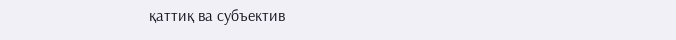қаттиқ ва субъектив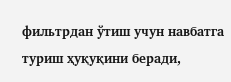фильтрдан ўтиш учун навбатга туриш ҳуқуқини беради,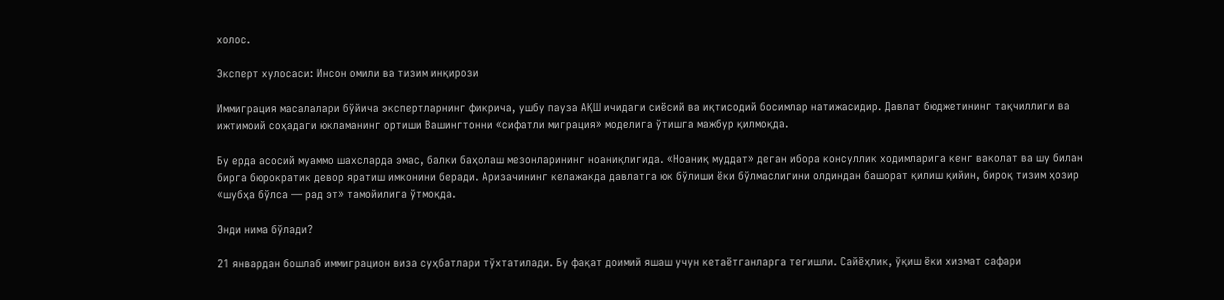холос.

Эксперт хулосаси: Инсон омили ва тизим инқирози

Иммиграция масалалари бўйича экспертларнинг фикрича, ушбу пауза АҚШ ичидаги сиёсий ва иқтисодий босимлар натижасидир. Давлат бюджетининг тақчиллиги ва ижтимоий соҳадаги юкламанинг ортиши Вашингтонни «сифатли миграция» моделига ўтишга мажбур қилмоқда.

Бу ерда асосий муаммо шахсларда эмас, балки баҳолаш мезонларининг ноаниқлигида. «Ноаниқ муддат» деган ибора консуллик ходимларига кенг ваколат ва шу билан бирга бюрократик девор яратиш имконини беради. Аризачининг келажакда давлатга юк бўлиши ёки бўлмаслигини олдиндан башорат қилиш қийин, бироқ тизим ҳозир «шубҳа бўлса — рад эт» тамойилига ўтмоқда.

Энди нима бўлади?

21 январдан бошлаб иммиграцион виза суҳбатлари тўхтатилади. Бу фақат доимий яшаш учун кетаётганларга тегишли. Сайёҳлик, ўқиш ёки хизмат сафари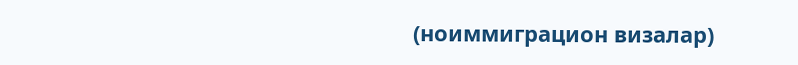(ноиммиграцион визалар)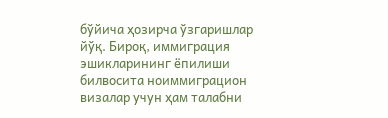бўйича ҳозирча ўзгаришлар йўқ. Бироқ, иммиграция эшикларининг ёпилиши билвосита ноиммиграцион визалар учун ҳам талабни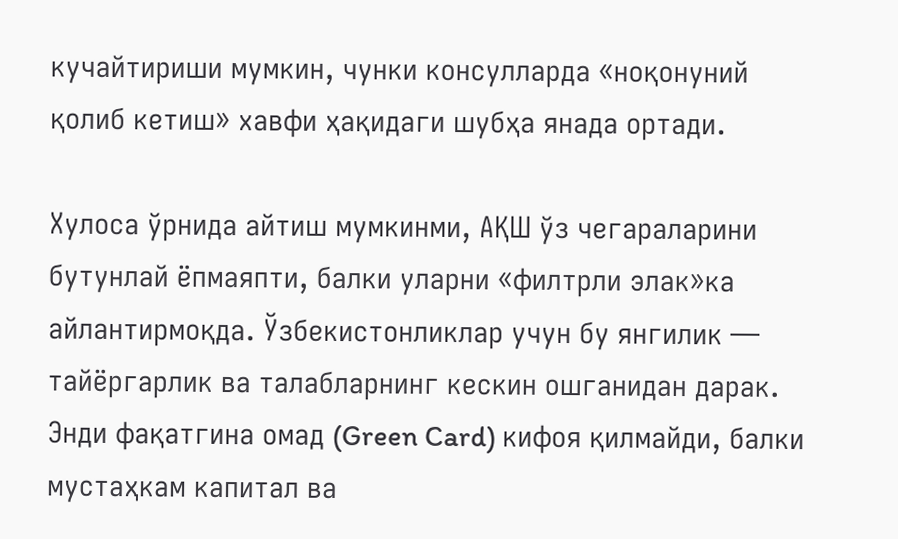кучайтириши мумкин, чунки консулларда «ноқонуний қолиб кетиш» хавфи ҳақидаги шубҳа янада ортади.

Хулоса ўрнида айтиш мумкинми, АҚШ ўз чегараларини бутунлай ёпмаяпти, балки уларни «филтрли элак»ка айлантирмоқда. Ўзбекистонликлар учун бу янгилик — тайёргарлик ва талабларнинг кескин ошганидан дарак. Энди фақатгина омад (Green Card) кифоя қилмайди, балки мустаҳкам капитал ва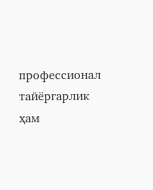профессионал тайёргарлик ҳам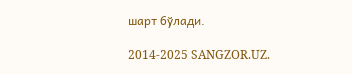шарт бўлади.

2014-2025 SANGZOR.UZ.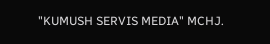"KUMUSH SERVIS MEDIA" MCHJ.